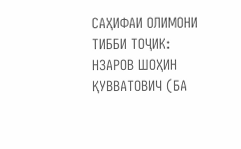САҲИФАИ ОЛИМОНИ ТИББИ ТОҶИК: НЗАРОВ ШОҲИН ҚУВВАТОВИЧ (БА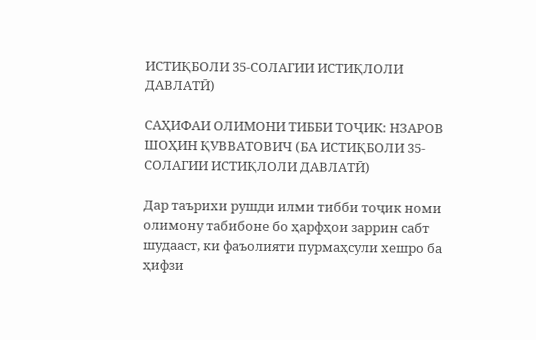ИСТИҚБОЛИ 35-СОЛАГИИ ИСТИҚЛОЛИ ДАВЛАТӢ)

САҲИФАИ ОЛИМОНИ ТИББИ ТОҶИК: НЗАРОВ ШОҲИН ҚУВВАТОВИЧ (БА ИСТИҚБОЛИ 35-СОЛАГИИ ИСТИҚЛОЛИ ДАВЛАТӢ)

Дар таърихи рушди илми тибби тоҷик номи олимону табибоне бо ҳарфҳои заррин сабт шудааст, ки фаъолияти пурмаҳсули хешро ба ҳифзи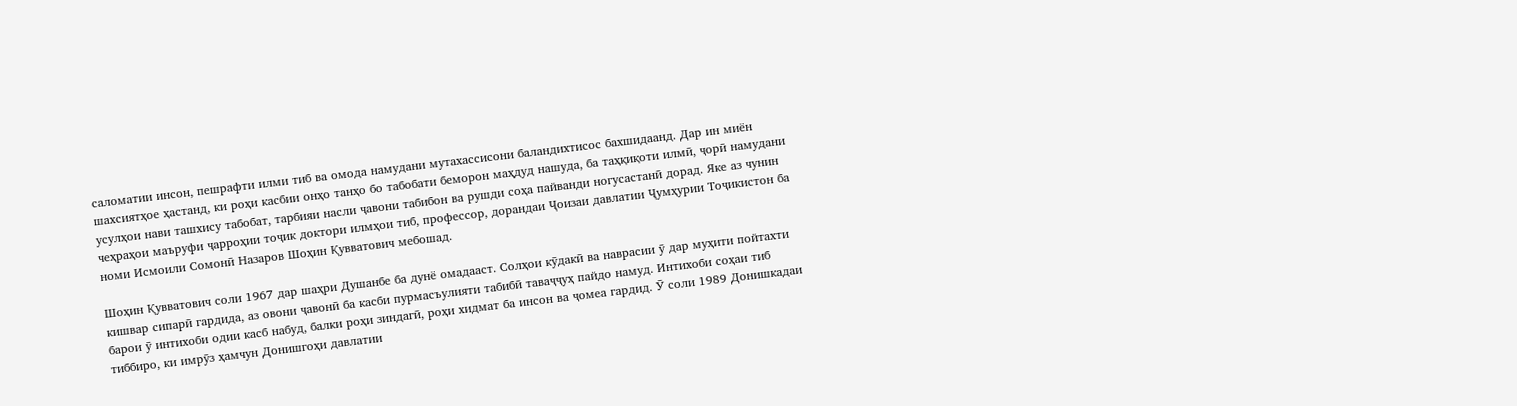саломатии инсон, пешрафти илми тиб ва омода намудани мутахассисони баландихтисос бахшидаанд. Дар ин миён шахсиятҳое ҳастанд, ки роҳи касбии онҳо танҳо бо табобати беморон маҳдуд нашуда, ба таҳқиқоти илмӣ, ҷорӣ намудани усулҳои нави ташхису табобат, тарбияи насли ҷавони табибон ва рушди соҳа пайванди ногусастанӣ дорад. Яке аз чунин чеҳраҳои маъруфи ҷарроҳии тоҷик доктори илмҳои тиб, профессор, дорандаи Ҷоизаи давлатии Ҷумҳурии Тоҷикистон ба номи Исмоили Сомонӣ Назаров Шоҳин Қувватович мебошад.

Шоҳин Қувватович соли 1967 дар шаҳри Душанбе ба дунё омадааст. Солҳои кӯдакӣ ва наврасии ӯ дар муҳити пойтахти кишвар сипарӣ гардида, аз овони ҷавонӣ ба касби пурмасъулияти табибӣ таваҷҷуҳ пайдо намуд. Интихоби соҳаи тиб барои ӯ интихоби одии касб набуд, балки роҳи зиндагӣ, роҳи хидмат ба инсон ва ҷомеа гардид. Ӯ соли 1989 Донишкадаи тиббиро, ки имрӯз ҳамчун Донишгоҳи давлатии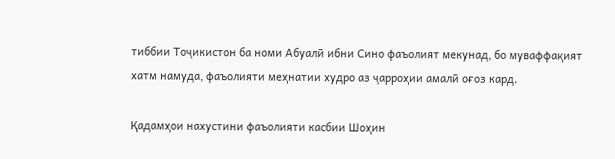тиббии Тоҷикистон ба номи Абуалӣ ибни Сино фаъолият мекунад, бо муваффақият хатм намуда, фаъолияти меҳнатии худро аз ҷарроҳии амалӣ оғоз кард.

Қадамҳои нахустини фаъолияти касбии Шоҳин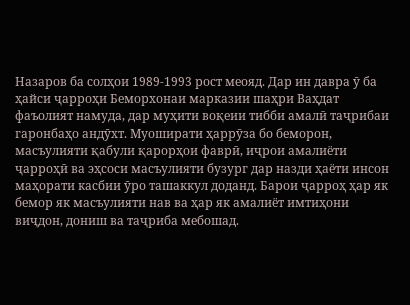Назаров ба солҳои 1989-1993 рост меояд. Дар ин давра ӯ ба ҳайси ҷарроҳи Беморхонаи марказии шаҳри Ваҳдат фаъолият намуда, дар муҳити воқеии тибби амалӣ таҷрибаи гаронбаҳо андӯхт. Муоширати ҳаррӯза бо беморон, масъулияти қабули қарорҳои фаврӣ, иҷрои амалиёти ҷарроҳӣ ва эҳсоси масъулияти бузург дар назди ҳаёти инсон маҳорати касбии ӯро ташаккул доданд. Барои ҷарроҳ ҳар як бемор як масъулияти нав ва ҳар як амалиёт имтиҳони виҷдон, дониш ва таҷриба мебошад.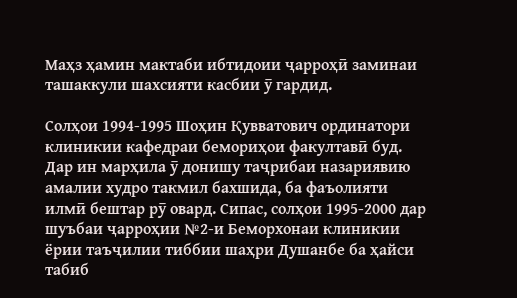Маҳз ҳамин мактаби ибтидоии ҷарроҳӣ заминаи ташаккули шахсияти касбии ӯ гардид.

Солҳои 1994-1995 Шоҳин Қувватович ординатори клиникии кафедраи бемориҳои факултавӣ буд. Дар ин марҳила ӯ донишу таҷрибаи назариявию амалии худро такмил бахшида, ба фаъолияти илмӣ бештар рӯ овард. Сипас, солҳои 1995-2000 дар шуъбаи ҷарроҳии №2-и Беморхонаи клиникии ёрии таъҷилии тиббии шаҳри Душанбе ба ҳайси табиб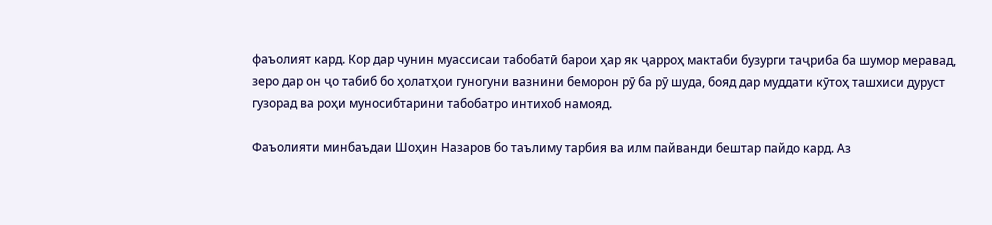фаъолият кард. Кор дар чунин муассисаи табобатӣ барои ҳар як ҷарроҳ мактаби бузурги таҷриба ба шумор меравад, зеро дар он ҷо табиб бо ҳолатҳои гуногуни вазнини беморон рӯ ба рӯ шуда, бояд дар муддати кӯтоҳ ташхиси дуруст гузорад ва роҳи муносибтарини табобатро интихоб намояд.

Фаъолияти минбаъдаи Шоҳин Назаров бо таълиму тарбия ва илм пайванди бештар пайдо кард. Аз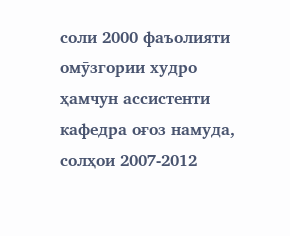соли 2000 фаъолияти омӯзгории худро ҳамчун ассистенти кафедра оғоз намуда, солҳои 2007-2012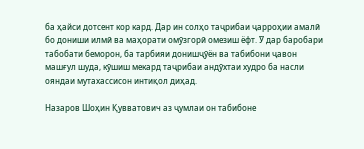ба ҳайси дотсент кор кард. Дар ин солҳо таҷрибаи ҷарроҳии амалӣ бо дониши илмӣ ва маҳорати омӯзгорӣ омезиш ёфт. Ӯ дар баробари табобати беморон, ба тарбияи донишҷӯён ва табибони ҷавон машғул шуда, кӯшиш мекард таҷрибаи андӯхтаи худро ба насли ояндаи мутахассисон интиқол диҳад.

Назаров Шоҳин Қувватович аз ҷумлаи он табибоне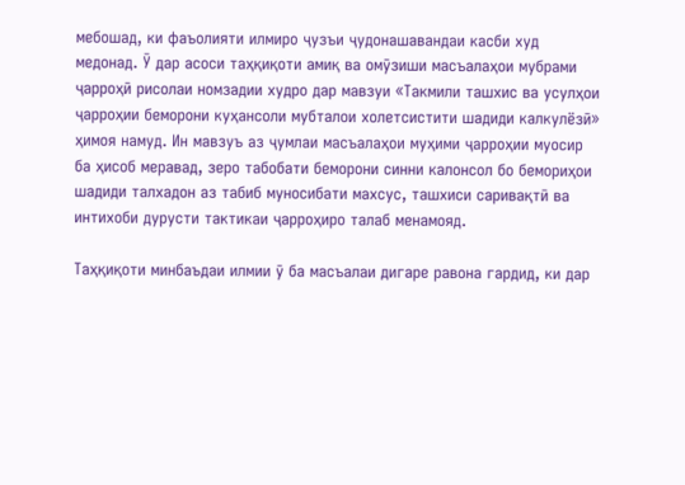мебошад, ки фаъолияти илмиро ҷузъи ҷудонашавандаи касби худ медонад. Ӯ дар асоси таҳқиқоти амиқ ва омӯзиши масъалаҳои мубрами ҷарроҳӣ рисолаи номзадии худро дар мавзуи «Такмили ташхис ва усулҳои ҷарроҳии беморони куҳансоли мубталои холетсистити шадиди калкулёзӣ» ҳимоя намуд. Ин мавзуъ аз ҷумлаи масъалаҳои муҳими ҷарроҳии муосир ба ҳисоб меравад, зеро табобати беморони синни калонсол бо бемориҳои шадиди талхадон аз табиб муносибати махсус, ташхиси саривақтӣ ва интихоби дурусти тактикаи ҷарроҳиро талаб менамояд.

Таҳқиқоти минбаъдаи илмии ӯ ба масъалаи дигаре равона гардид, ки дар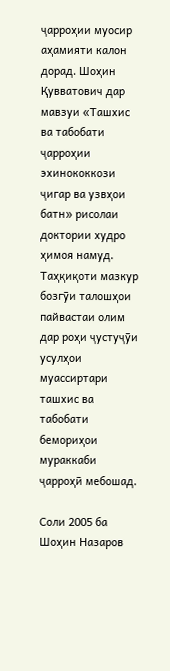ҷарроҳии муосир аҳамияти калон дорад. Шоҳин Қувватович дар мавзуи «Ташхис ва табобати ҷарроҳии эхинококкози ҷигар ва узвҳои батн» рисолаи доктории худро ҳимоя намуд. Таҳқиқоти мазкур бозгӯи талошҳои пайвастаи олим дар роҳи ҷустуҷӯи усулҳои муассиртари ташхис ва табобати бемориҳои мураккаби ҷарроҳӣ мебошад.

Соли 2005 ба Шоҳин Назаров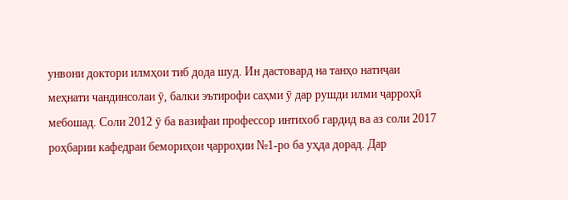унвони доктори илмҳои тиб дода шуд. Ин дастовард на танҳо натиҷаи меҳнати чандинсолаи ӯ, балки эътирофи саҳми ӯ дар рушди илми ҷарроҳӣ мебошад. Соли 2012 ӯ ба вазифаи профессор интихоб гардид ва аз соли 2017 роҳбарии кафедраи бемориҳои ҷарроҳии №1-ро ба уҳда дорад. Дар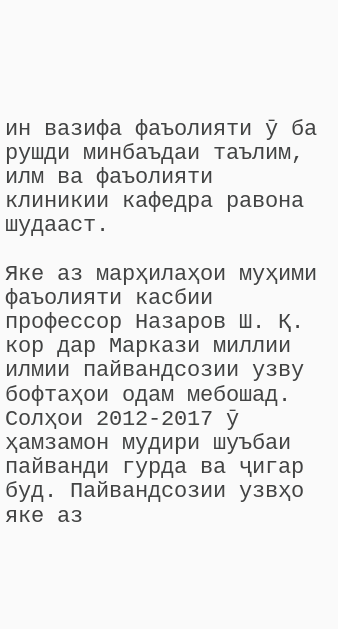ин вазифа фаъолияти ӯ ба рушди минбаъдаи таълим, илм ва фаъолияти клиникии кафедра равона шудааст.

Яке аз марҳилаҳои муҳими фаъолияти касбии профессор Назаров Ш. Қ. кор дар Маркази миллии илмии пайвандсозии узву бофтаҳои одам мебошад. Солҳои 2012-2017 ӯ ҳамзамон мудири шуъбаи пайванди гурда ва ҷигар буд. Пайвандсозии узвҳо яке аз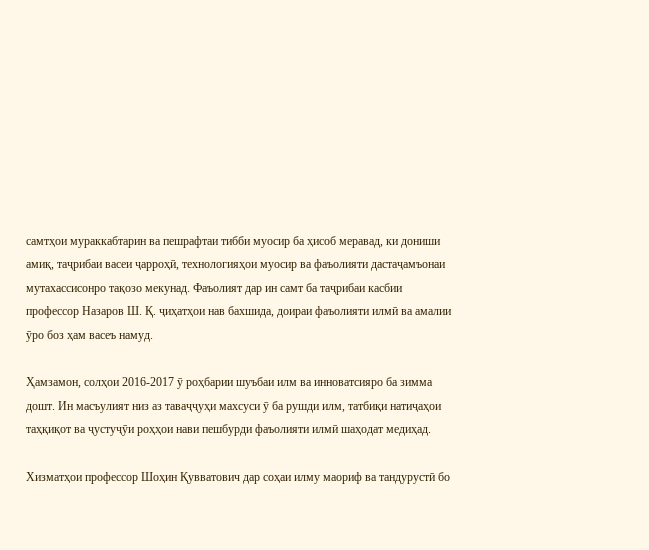самтҳои мураккабтарин ва пешрафтаи тибби муосир ба ҳисоб меравад, ки дониши амиқ, таҷрибаи васеи ҷарроҳӣ, технологияҳои муосир ва фаъолияти дастаҷамъонаи мутахассисонро тақозо мекунад. Фаъолият дар ин самт ба таҷрибаи касбии профессор Назаров Ш. Қ. ҷиҳатҳои нав бахшида, доираи фаъолияти илмӣ ва амалии ӯро боз ҳам васеъ намуд.

Ҳамзамон, солҳои 2016-2017 ӯ роҳбарии шуъбаи илм ва инноватсияро ба зимма дошт. Ин масъулият низ аз таваҷҷуҳи махсуси ӯ ба рушди илм, татбиқи натиҷаҳои таҳқиқот ва ҷустуҷӯи роҳҳои нави пешбурди фаъолияти илмӣ шаҳодат медиҳад.

Хизматҳои профессор Шоҳин Қувватович дар соҳаи илму маориф ва тандурустӣ бо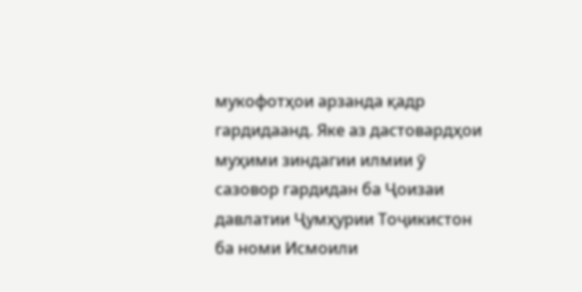мукофотҳои арзанда қадр гардидаанд. Яке аз дастовардҳои муҳими зиндагии илмии ӯ сазовор гардидан ба Ҷоизаи давлатии Ҷумҳурии Тоҷикистон ба номи Исмоили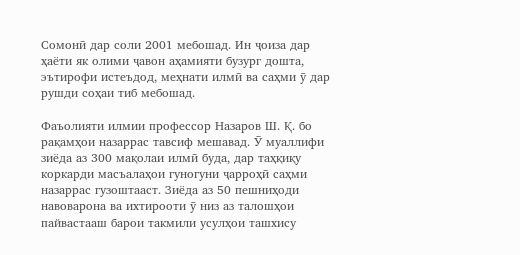Сомонӣ дар соли 2001 мебошад. Ин ҷоиза дар ҳаёти як олими ҷавон аҳамияти бузург дошта, эътирофи истеъдод, меҳнати илмӣ ва саҳми ӯ дар рушди соҳаи тиб мебошад.

Фаъолияти илмии профессор Назаров Ш. Қ. бо рақамҳои назаррас тавсиф мешавад. Ӯ муаллифи зиёда аз 300 мақолаи илмӣ буда, дар таҳқиқу коркарди масъалаҳои гуногуни ҷарроҳӣ саҳми назаррас гузоштааст. Зиёда аз 50 пешниҳоди навоварона ва ихтирооти ӯ низ аз талошҳои пайвастааш барои такмили усулҳои ташхису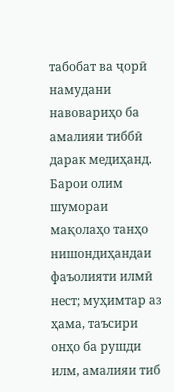табобат ва ҷорӣ намудани навовариҳо ба амалияи тиббӣ дарак медиҳанд. Барои олим шумораи мақолаҳо танҳо нишондиҳандаи фаъолияти илмӣ нест; муҳимтар аз ҳама, таъсири онҳо ба рушди илм, амалияи тиб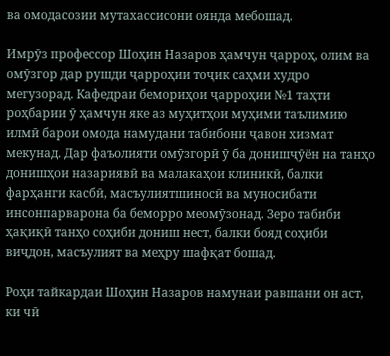ва омодасозии мутахассисони оянда мебошад.

Имрӯз профессор Шоҳин Назаров ҳамчун ҷарроҳ, олим ва омӯзгор дар рушди ҷарроҳии тоҷик саҳми худро мегузорад. Кафедраи бемориҳои ҷарроҳии №1 таҳти роҳбарии ӯ ҳамчун яке аз муҳитҳои муҳими таълимию илмӣ барои омода намудани табибони ҷавон хизмат мекунад. Дар фаъолияти омӯзгорӣ ӯ ба донишҷӯён на танҳо донишҳои назариявӣ ва малакаҳои клиникӣ, балки фарҳанги касбӣ, масъулиятшиносӣ ва муносибати инсонпарварона ба беморро меомӯзонад. Зеро табиби ҳақиқӣ танҳо соҳиби дониш нест, балки бояд соҳиби виҷдон, масъулият ва меҳру шафқат бошад.

Роҳи тайкардаи Шоҳин Назаров намунаи равшани он аст, ки чӣ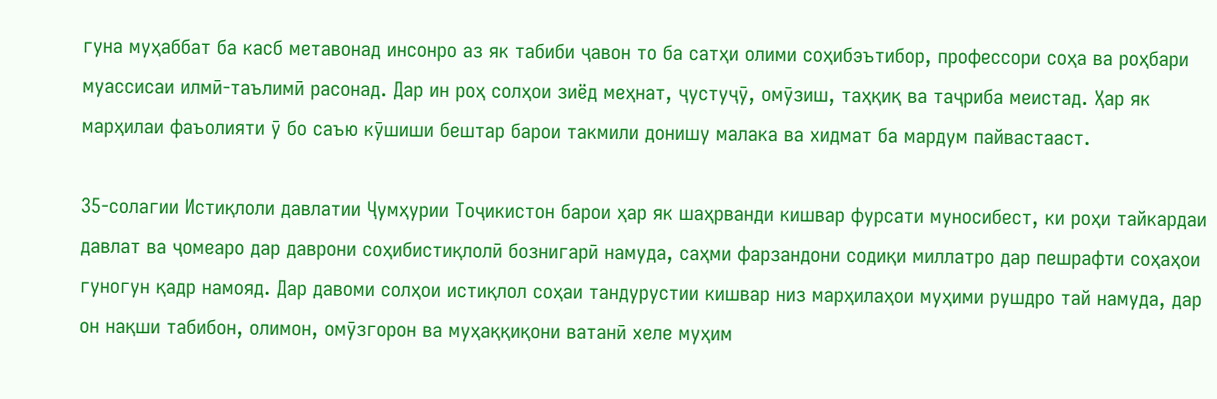гуна муҳаббат ба касб метавонад инсонро аз як табиби ҷавон то ба сатҳи олими соҳибэътибор, профессори соҳа ва роҳбари муассисаи илмӣ-таълимӣ расонад. Дар ин роҳ солҳои зиёд меҳнат, ҷустуҷӯ, омӯзиш, таҳқиқ ва таҷриба меистад. Ҳар як марҳилаи фаъолияти ӯ бо саъю кӯшиши бештар барои такмили донишу малака ва хидмат ба мардум пайвастааст.

35-солагии Истиқлоли давлатии Ҷумҳурии Тоҷикистон барои ҳар як шаҳрванди кишвар фурсати муносибест, ки роҳи тайкардаи давлат ва ҷомеаро дар даврони соҳибистиқлолӣ бознигарӣ намуда, саҳми фарзандони содиқи миллатро дар пешрафти соҳаҳои гуногун қадр намояд. Дар давоми солҳои истиқлол соҳаи тандурустии кишвар низ марҳилаҳои муҳими рушдро тай намуда, дар он нақши табибон, олимон, омӯзгорон ва муҳаққиқони ватанӣ хеле муҳим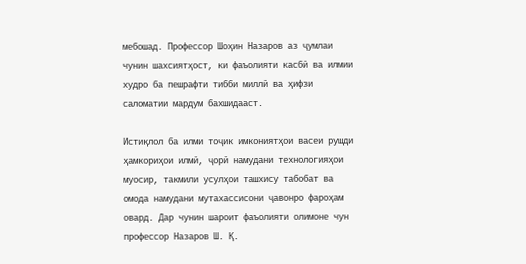мебошад. Профессор Шоҳин Назаров аз ҷумлаи чунин шахсиятҳост, ки фаъолияти касбӣ ва илмии худро ба пешрафти тибби миллӣ ва ҳифзи саломатии мардум бахшидааст.

Истиқлол ба илми тоҷик имкониятҳои васеи рушди ҳамкориҳои илмӣ, ҷорӣ намудани технологияҳои муосир, такмили усулҳои ташхису табобат ва омода намудани мутахассисони ҷавонро фароҳам овард. Дар чунин шароит фаъолияти олимоне чун профессор Назаров Ш. Қ.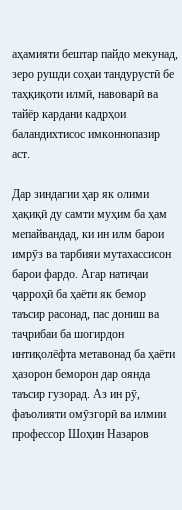аҳамияти бештар пайдо мекунад, зеро рушди соҳаи тандурустӣ бе таҳқиқоти илмӣ, навоварӣ ва тайёр кардани кадрҳои баландихтисос имконнопазир аст.

Дар зиндагии ҳар як олими ҳақиқӣ ду самти муҳим ба ҳам мепайвандад, ки ин илм барои имрӯз ва тарбияи мутахассисон барои фардо. Агар натиҷаи ҷарроҳӣ ба ҳаёти як бемор таъсир расонад, пас дониш ва таҷрибаи ба шогирдон интиқолёфта метавонад ба ҳаёти ҳазорон беморон дар оянда таъсир гузорад. Аз ин рӯ, фаъолияти омӯзгорӣ ва илмии профессор Шоҳин Назаров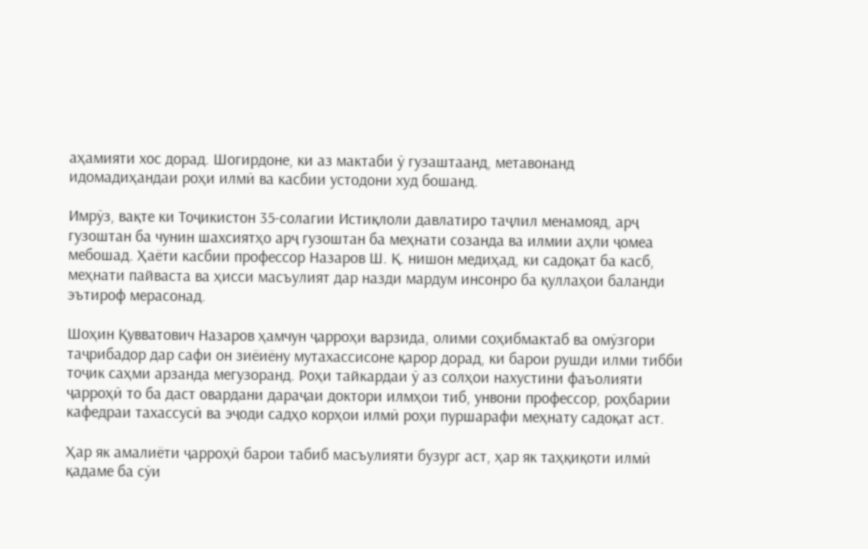аҳамияти хос дорад. Шогирдоне, ки аз мактаби ӯ гузаштаанд, метавонанд идомадиҳандаи роҳи илмӣ ва касбии устодони худ бошанд.

Имрӯз, вақте ки Тоҷикистон 35-солагии Истиқлоли давлатиро таҷлил менамояд, арҷ гузоштан ба чунин шахсиятҳо арҷ гузоштан ба меҳнати созанда ва илмии аҳли ҷомеа мебошад. Ҳаёти касбии профессор Назаров Ш. Қ. нишон медиҳад, ки садоқат ба касб, меҳнати пайваста ва ҳисси масъулият дар назди мардум инсонро ба қуллаҳои баланди эътироф мерасонад.

Шоҳин Қувватович Назаров ҳамчун ҷарроҳи варзида, олими соҳибмактаб ва омӯзгори таҷрибадор дар сафи он зиёиёну мутахассисоне қарор дорад, ки барои рушди илми тибби тоҷик саҳми арзанда мегузоранд. Роҳи тайкардаи ӯ аз солҳои нахустини фаъолияти ҷарроҳӣ то ба даст овардани дараҷаи доктори илмҳои тиб, унвони профессор, роҳбарии кафедраи тахассусӣ ва эҷоди садҳо корҳои илмӣ роҳи пуршарафи меҳнату садоқат аст.

Ҳар як амалиёти ҷарроҳӣ барои табиб масъулияти бузург аст, ҳар як таҳқиқоти илмӣ қадаме ба сӯи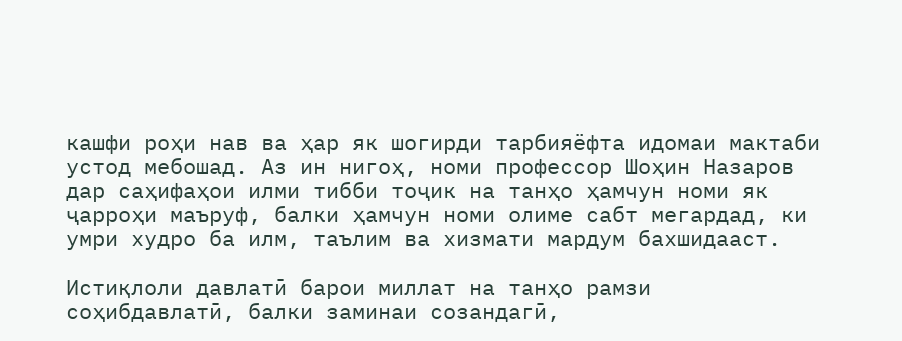кашфи роҳи нав ва ҳар як шогирди тарбияёфта идомаи мактаби устод мебошад. Аз ин нигоҳ, номи профессор Шоҳин Назаров дар саҳифаҳои илми тибби тоҷик на танҳо ҳамчун номи як ҷарроҳи маъруф, балки ҳамчун номи олиме сабт мегардад, ки умри худро ба илм, таълим ва хизмати мардум бахшидааст.

Истиқлоли давлатӣ барои миллат на танҳо рамзи соҳибдавлатӣ, балки заминаи созандагӣ,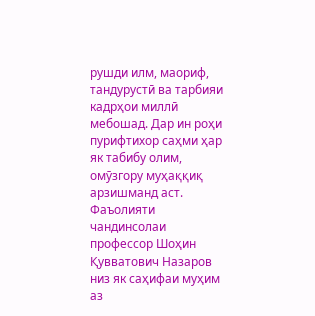рушди илм, маориф, тандурустӣ ва тарбияи кадрҳои миллӣ мебошад. Дар ин роҳи пурифтихор саҳми ҳар як табибу олим, омӯзгору муҳаққиқ арзишманд аст. Фаъолияти чандинсолаи профессор Шоҳин Қувватович Назаров низ як саҳифаи муҳим аз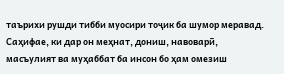таърихи рушди тибби муосири тоҷик ба шумор меравад. Саҳифае, ки дар он меҳнат, дониш, навоварӣ, масъулият ва муҳаббат ба инсон бо ҳам омезиш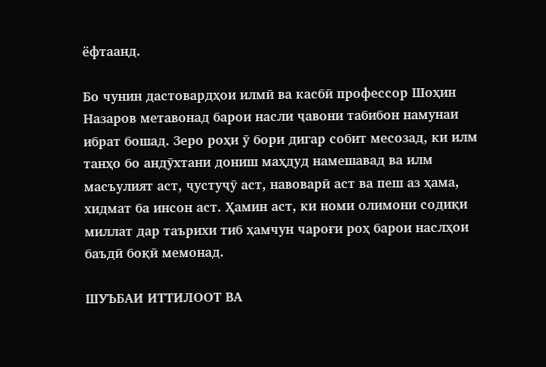ёфтаанд.

Бо чунин дастовардҳои илмӣ ва касбӣ профессор Шоҳин Назаров метавонад барои насли ҷавони табибон намунаи ибрат бошад. Зеро роҳи ӯ бори дигар собит месозад, ки илм танҳо бо андӯхтани дониш маҳдуд намешавад ва илм масъулият аст, ҷустуҷӯ аст, навоварӣ аст ва пеш аз ҳама, хидмат ба инсон аст. Ҳамин аст, ки номи олимони содиқи миллат дар таърихи тиб ҳамчун чароғи роҳ барои наслҳои баъдӣ боқӣ мемонад.

ШУЪБАИ ИТТИЛООТ ВА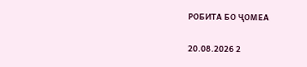РОБИТА БО ҶОМЕА


20.08.2026 2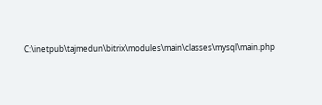C:\inetpub\tajmedun\bitrix\modules\main\classes\mysql\main.php